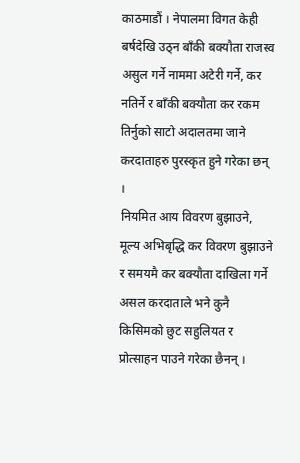काठमाडौं । नेपालमा विगत केही बर्षदेखि उठ्न बाँकी बक्यौता राजस्व असुल गर्ने नाममा अटेरी गर्ने, कर नतिर्ने र बाँकी बक्यौता कर रकम तिर्नुको साटो अदालतमा जाने करदाताहरु पुरस्कृत हुने गरेका छन् ।
नियमित आय विवरण बुझाउने, मूल्य अभिबृद्धि कर विवरण बुझाउने र समयमै कर बक्यौता दाखिला गर्ने असल करदाताले भने कुनै किसिमको छुट सहुलियत र प्रोत्साहन पाउने गरेका छैनन् ।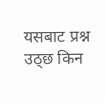यसबाट प्रश्न उठ्छ किन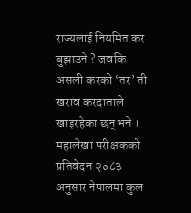राज्यलाई नियमित कर बुझाउने ? जवकि असली करको ‘तर’ ती खराव करदाताले खाइरहेका छन् भने ।
महालेखा परीक्षकको प्रतिवेदन २०८३ अनुसार नेपालमा कुल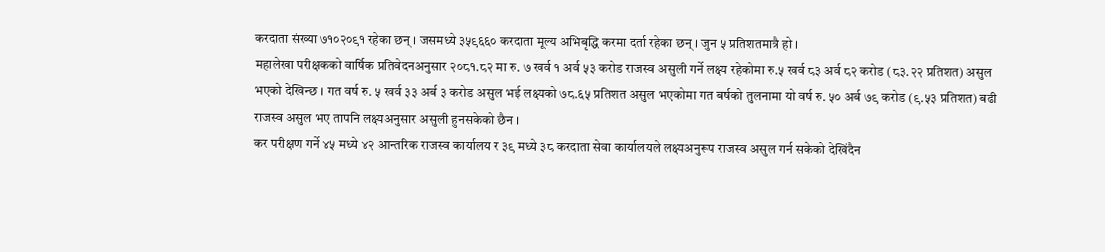करदाता संख्या ७१०२०९१ रहेका छन् । जसमध्ये ३५९६६० करदाता मूल्य अभिबृद्धि करमा दर्ता रहेका छन् । जुन ५ प्रतिशतमात्रै हो ।
महालेखा परीक्षकको वार्षिक प्रतिवेदनअनुसार २०८१.८२ मा रु. ७ खर्व १ अर्व ५३ करोड राजस्व असुली गर्ने लक्ष्य रहेकोमा रु.५ खर्व ८३ अर्व ८२ करोड (८३.२२ प्रतिशत) असुल भएको देखिन्छ । गत वर्ष रु. ५ खर्व ३३ अर्ब ३ करोड असुल भई लक्ष्यको ७८.६५ प्रतिशत असुल भएकोमा गत बर्षको तुलनामा यो वर्ष रु. ५० अर्ब ७९ करोड (९.५३ प्रतिशत) बढी राजस्व असुल भए तापनि लक्ष्यअनुसार असुली हुनसकेको छैन ।
कर परीक्षण गर्ने ४५ मध्ये ४२ आन्तरिक राजस्व कार्यालय र ३९ मध्ये ३८ करदाता सेवा कार्यालयले लक्ष्यअनुरूप राजस्व असुल गर्न सकेको देखिंदैन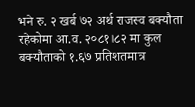भने रु. २ खर्ब ७२ अर्थ राजस्व बक्यौता रहेकोमा आ.व. २०८१।८२ मा कुल बक्यौताको १.६७ प्रतिशतमात्र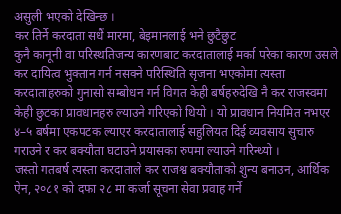असुली भएको देखिन्छ ।
कर तिर्ने करदाता सधैं मारमा, बेइमानलाई भने छुटैछुट
कुनै कानूनी वा परिस्थतिजन्य कारणबाट करदातालाई मर्का परेका कारण उसले कर दायित्व भुक्तान गर्न नसक्ने परिस्थिति सृजना भएकोमा त्यस्ता करदाताहरुको गुनासो सम्बोधन गर्न विगत केही बर्षहरुदेखि नै कर राजस्वमा केही छुटका प्रावधानहरु ल्याउने गरिएको थियो । यो प्रावधान नियमित नभएर ४–५ बर्षमा एकपटक ल्याएर करदातालाई सहुलियत दिई व्यवसाय सुचारु गराउने र कर बक्यौता घटाउने प्रयासका रुपमा ल्याउने गरिन्थ्यो ।
जस्तो गतबर्ष त्यस्ता करदाताले कर राजश्व बक्यौताको शुन्य बनाउन, आर्थिक ऐन, २०८१ को दफा २८ मा कर्जा सूचना सेवा प्रवाह गर्ने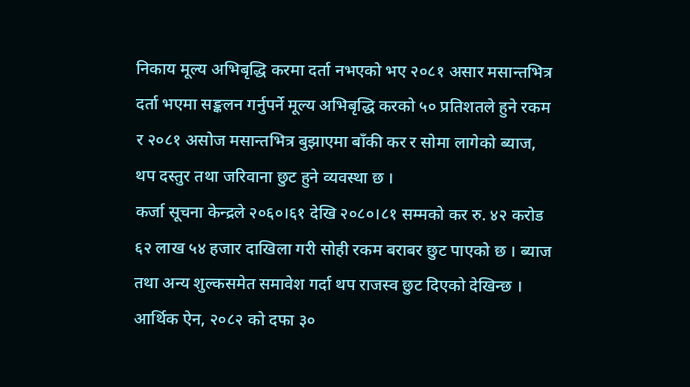निकाय मूल्य अभिबृद्धि करमा दर्ता नभएको भए २०८१ असार मसान्तभित्र दर्ता भएमा सङ्कलन गर्नुपर्ने मूल्य अभिबृद्धि करको ५० प्रतिशतले हुने रकम र २०८१ असोज मसान्तभित्र बुझाएमा बाँकी कर र सोमा लागेको ब्याज, थप दस्तुर तथा जरिवाना छुट हुने व्यवस्था छ ।
कर्जा सूचना केन्द्रले २०६०।६१ देखि २०८०।८१ सम्मको कर रु. ४२ करोड ६२ लाख ५४ हजार दाखिला गरी सोही रकम बराबर छुट पाएको छ । ब्याज तथा अन्य शुल्कसमेत समावेश गर्दा थप राजस्व छुट दिएको देखिन्छ ।
आर्थिक ऐन, २०८२ को दफा ३०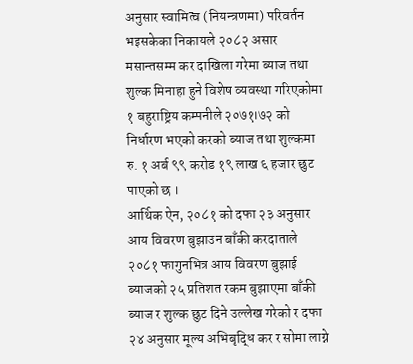अनुसार स्वामित्व (नियन्त्रणमा) परिवर्तन भइसकेका निकायले २०८२ असार मसान्तसम्म कर दाखिला गरेमा ब्याज तथा शुल्क मिनाहा हुने विशेष व्यवस्था गरिएकोमा १ बहुराष्ट्रिय कम्पनीले २०७१।७२ को निर्धारण भएको करको ब्याज तथा शुल्कमा रु. १ अर्ब ९९ करोड १९ लाख ६ हजार छुट पाएको छ ।
आर्थिक ऐन, २०८१ को दफा २३ अनुसार आय विवरण बुझाउन बाँकी करदाताले २०८१ फागुनभित्र आय विवरण बुझाई ब्याजको २५ प्रतिशत रकम बुझाएमा बाँकी ब्याज र शुल्क छुट दिने उल्लेख गरेको र दफा २४ अनुसार मूल्य अभिबृद्धि कर र सोमा लाग्ने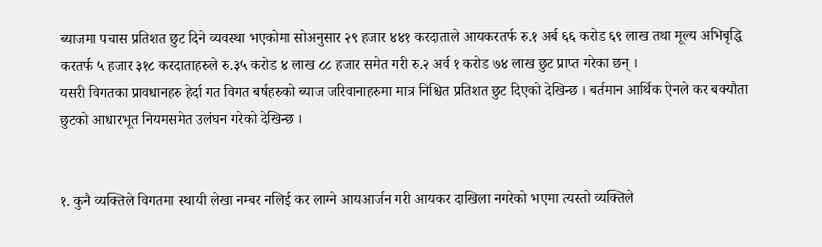ब्याजमा पचास प्रतिशत छुट दिने व्यवस्था भएकोमा सोअनुसार २९ हजार ४४१ करदाताले आयकरतर्फ रु.१ अर्ब ६६ करोड ६९ लाख तथा मूल्य अभिबृद्धि करतर्फ ५ हजार ३१८ करदाताहरुले रु.३५ करोड ४ लाख ८८ हजार समेत गरी रु.२ अर्व १ करोड ७४ लाख छुट प्राप्त गरेका छन् ।
यसरी विगतका प्रावधानहरु हेर्दा गत विगत बर्षहरुको ब्याज जरिवानाहरुमा मात्र निश्चित प्रतिशत छुट दिएको देखिन्छ । बर्तमान आर्थिक ऐनले कर बक्यौता छुटको आधारभूत नियमसमेत उलंघन गरेको देखिन्छ ।


१. कुनै व्यक्तिले विगतमा स्थायी लेखा नम्बर नलिई कर लाग्ने आयआर्जन गरी आयकर दाखिला नगरेको भएमा त्यस्तो व्यक्तिले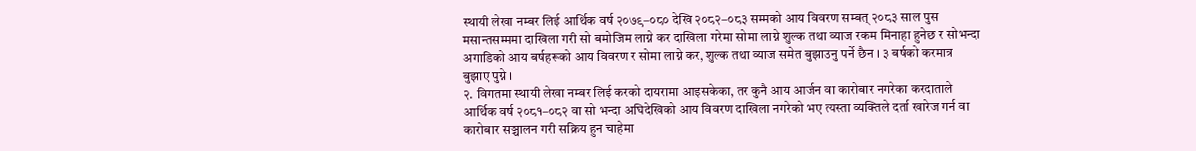स्थायी लेखा नम्बर लिई आर्थिक वर्ष २०७९–०८० देखि २०८२–०८३ सम्मको आय विवरण सम्बत् २०८३ साल पुस मसान्तसम्ममा दाखिला गरी सो बमोजिम लाग्ने कर दाखिला गरेमा सोमा लाग्ने शुल्क तथा व्याज रकम मिनाहा हुनेछ र सोभन्दा अगाडिको आय बर्षहरूको आय विवरण र सोमा लाग्ने कर, शुल्क तथा व्याज समेत बुझाउनु पर्ने छैन । ३ बर्षको करमात्र बुझाए पुग्ने ।
२. विगतमा स्थायी लेखा नम्बर लिई करको दायरामा आइसकेका, तर कुनै आय आर्जन वा कारोबार नगरेका करदाताले आर्थिक वर्ष २०८१–०८२ वा सो भन्दा अघिदेखिको आय विवरण दाखिला नगरेको भए त्यस्ता व्यक्तिले दर्ता खारेज गर्न वा कारोबार सञ्चालन गरी सक्रिय हुन चाहेमा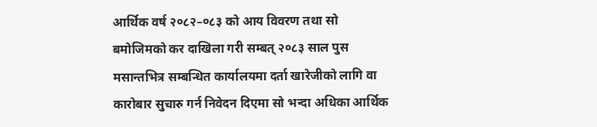आर्थिक वर्ष २०८२–०८३ को आय विवरण तथा सो बमोजिमको कर दाखिला गरी सम्बत् २०८३ साल पुस मसान्तभित्र सम्बन्धित कार्यालयमा दर्ता खारेजीको लागि वा कारोबार सुचारु गर्न निवेदन दिएमा सो भन्दा अधिका आर्थिक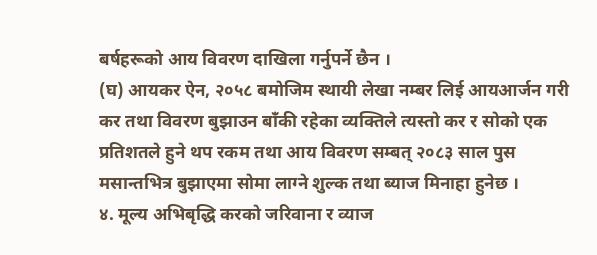बर्षहरूको आय विवरण दाखिला गर्नुपर्ने छैन ।
(घ) आयकर ऐन, २०५८ बमोजिम स्थायी लेखा नम्बर लिई आयआर्जन गरी कर तथा विवरण बुझाउन बाँकी रहेका व्यक्तिले त्यस्तो कर र सोको एक प्रतिशतले हुने थप रकम तथा आय विवरण सम्बत् २०८३ साल पुस मसान्तभित्र बुझाएमा सोमा लाग्ने शुल्क तथा ब्याज मिनाहा हुनेछ ।
४. मूल्य अभिबृद्धि करको जरिवाना र व्याज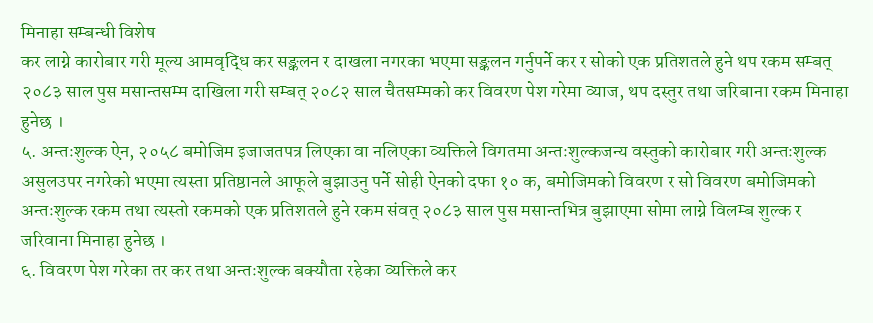मिनाहा सम्बन्धी विशेष
कर लाग्ने कारोबार गरी मूल्य आमवृद्धि कर सङ्कलन र दाखला नगरका भएमा सङ्कलन गर्नुपर्ने कर र सोको एक प्रतिशतले हुने थप रकम सम्बत् २०८३ साल पुस मसान्तसम्म दाखिला गरी सम्बत् २०८२ साल चैतसम्मको कर विवरण पेश गरेमा व्याज, थप दस्तुर तथा जरिबाना रकम मिनाहा हुनेछ ।
५. अन्तःशुल्क ऐन, २०५८ बमोजिम इजाजतपत्र लिएका वा नलिएका व्यक्तिले विगतमा अन्तःशुल्कजन्य वस्तुको कारोबार गरी अन्तःशुल्क असुलउपर नगरेको भएमा त्यस्ता प्रतिष्ठानले आफूले बुझाउनु पर्ने सोही ऐनको दफा १० क, बमोजिमको विवरण र सो विवरण बमोजिमको अन्तःशुल्क रकम तथा त्यस्तो रकमको एक प्रतिशतले हुने रकम संवत् २०८३ साल पुस मसान्तभित्र बुझाएमा सोमा लाग्ने विलम्ब शुल्क र जरिवाना मिनाहा हुनेछ ।
६. विवरण पेश गरेका तर कर तथा अन्तःशुल्क बक्यौता रहेका व्यक्तिले कर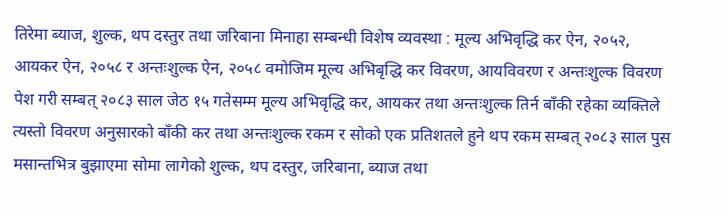तिरेमा ब्याज, शुल्क, थप दस्तुर तथा जरिबाना मिनाहा सम्बन्धी विशेष व्यवस्था : मूल्य अभिवृद्धि कर ऐन, २०५२, आयकर ऐन, २०५८ र अन्तःशुल्क ऐन, २०५८ वमोजिम मूल्य अभिबृद्धि कर विवरण, आयविवरण र अन्तःशुल्क विवरण पेश गरी सम्बत् २०८३ साल जेठ १५ गतेसम्म मूल्य अभिवृद्धि कर, आयकर तथा अन्तःशुल्क तिर्न बाँकी रहेका व्यक्तिले त्यस्तो विवरण अनुसारको बाँकी कर तथा अन्तःशुल्क रकम र सोको एक प्रतिशतले हुने थप रकम सम्बत् २०८३ साल पुस मसान्तभित्र बुझाएमा सोमा लागेको शुल्क, थप दस्तुर, जरिबाना, ब्याज तथा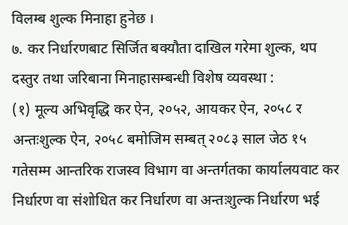विलम्ब शुल्क मिनाहा हुनेछ ।
७. कर निर्धारणबाट सिर्जित बक्यौता दाखिल गरेमा शुल्क, थप दस्तुर तथा जरिबाना मिनाहासम्बन्धी विशेष व्यवस्था :
(१) मूल्य अभिवृद्धि कर ऐन, २०५२, आयकर ऐन, २०५८ र अन्तःशुल्क ऐन, २०५८ बमोजिम सम्बत् २०८३ साल जेठ १५ गतेसम्म आन्तरिक राजस्व विभाग वा अन्तर्गतका कार्यालयवाट कर निर्धारण वा संशोधित कर निर्धारण वा अन्तःशुल्क निर्धारण भई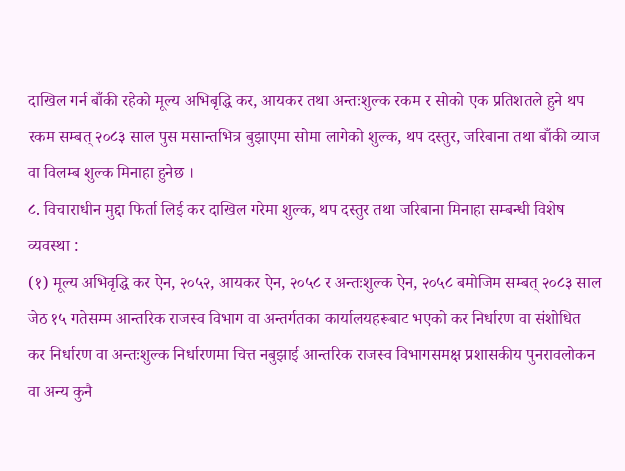दाखिल गर्न बाँकी रहेको मूल्य अभिबृद्धि कर, आयकर तथा अन्तःशुल्क रकम र सोको एक प्रतिशतले हुने थप रकम सम्बत् २०८३ साल पुस मसान्तभित्र बुझाएमा सोमा लागेको शुल्क, थप दस्तुर, जरिबाना तथा बाँकी व्याज वा विलम्ब शुल्क मिनाहा हुनेछ ।
८. विचाराधीन मुद्दा फिर्ता लिई कर दाखिल गरेमा शुल्क, थप दस्तुर तथा जरिबाना मिनाहा सम्बन्धी विशेष व्यवस्था :
(१) मूल्य अभिवृद्धि कर ऐन, २०५२, आयकर ऐन, २०५८ र अन्तःशुल्क ऐन, २०५८ बमोजिम सम्बत् २०८३ साल जेठ १५ गतेसम्म आन्तरिक राजस्व विभाग वा अन्तर्गतका कार्यालयहरूबाट भएको कर निर्धारण वा संशोधित कर निर्धारण वा अन्तःशुल्क निर्धारणमा चित्त नबुझाई आन्तरिक राजस्व विभागसमक्ष प्रशासकीय पुनरावलोकन वा अन्य कुनै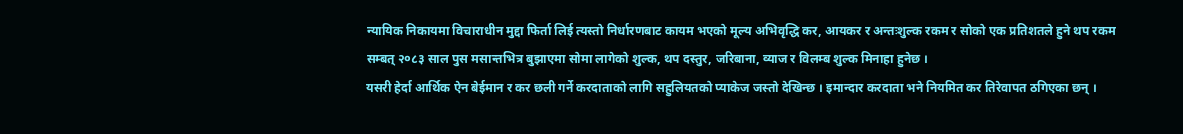न्यायिक निकायमा विचाराधीन मुद्दा फिर्ता लिई त्यस्तो निर्धारणबाट कायम भएको मूल्य अभिवृद्धि कर, आयकर र अन्तःशुल्क रकम र सोको एक प्रतिशतले हुने थप रकम सम्बत् २०८३ साल पुस मसान्तभित्र बुझाएमा सोमा लागेको शुल्क, थप दस्तुर, जरिबाना, व्याज र विलम्ब शुल्क मिनाहा हुनेछ ।
यसरी हेर्दा आर्थिक ऐन बेईमान र कर छली गर्ने करदाताको लागि सहुलियतको प्याकेज जस्तो देखिन्छ । इमान्दार करदाता भने नियमित कर तिरेवापत ठगिएका छन् ।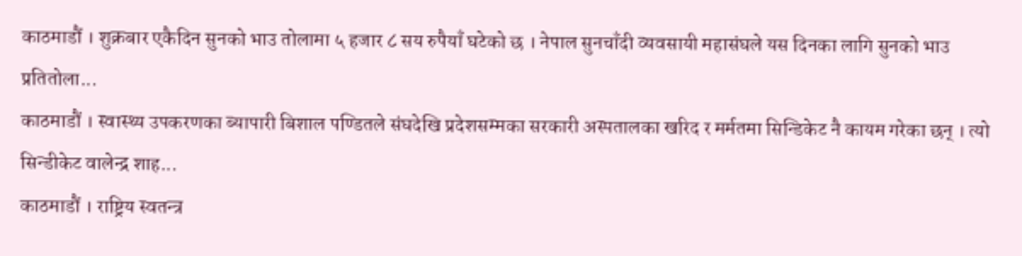काठमाडौं । शुक्रबार एकैदिन सुनको भाउ तोलामा ५ हजार ८ सय रुपैयाँ घटेको छ । नेपाल सुनचाँदी व्यवसायी महासंघले यस दिनका लागि सुनको भाउ प्रतितोला...
काठमाडौं । स्वास्थ्य उपकरणका ब्यापारी बिशाल पण्डितले संघदेखि प्रदेशसम्मका सरकारी अस्पतालका खरिद र मर्मतमा सिन्डिकेट नै कायम गरेका छन् । त्यो सिन्डीकेट वालेन्द्र शाह...
काठमाडौं । राष्ट्रिय स्वतन्त्र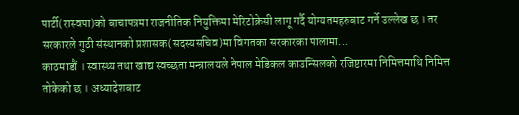पार्टी(रास्वपा)को बाचापत्रमा राजनीतिक नियुक्तिमा मेरिटोक्रेसी लागू गर्दै योग्यतमहरुबाट गर्ने उल्लेख छ । तर सरकारले गुठी संस्थानको प्रशासक(सदस्यसचिव)मा विगतका सरकारका पालामा...
काठमाडौं । स्वास्थ्य तथा खाद्य स्वच्छता मन्त्रालयले नेपाल मेडिकल काउन्सिलको रजिष्टारमा निमित्तमाथि निमित्त तोकेको छ । अध्यादेशबाट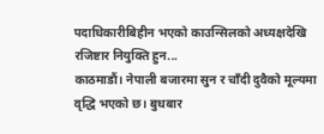पदाधिकारीबिहीन भएको काउन्सिलको अध्यक्षदेखि रजिष्टार नियुक्ति हुन...
काठमाडौं। नेपाली बजारमा सुन र चाँदी दुवैको मूल्यमा वृद्धि भएको छ। बुधबार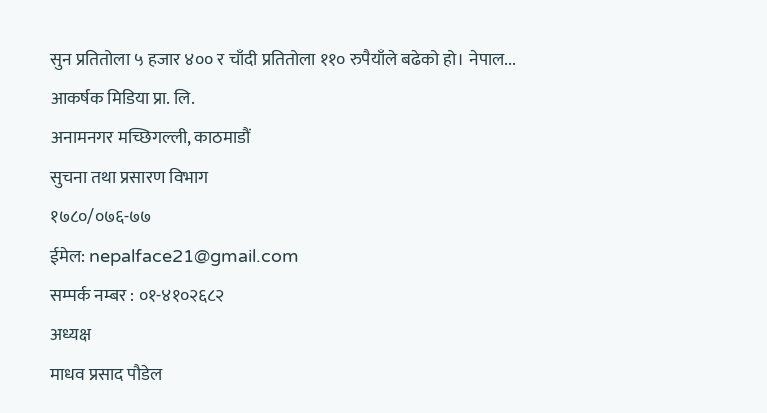सुन प्रतितोला ५ हजार ४०० र चाँदी प्रतितोला ११० रुपैयाँले बढेको हो। नेपाल...
आकर्षक मिडिया प्रा. लि.
अनामनगर मच्छिगल्ली, काठमाडौं
सुचना तथा प्रसारण विभाग
१७८०/०७६-७७
ईमेल: nepalface21@gmail.com
सम्पर्क नम्बर : ०१-४१०२६८२
अध्यक्ष
माधव प्रसाद पौडेल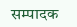सम्पादक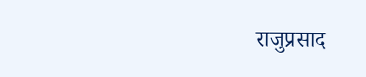राजुप्रसाद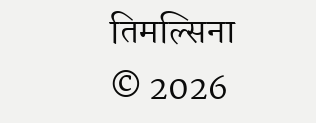तिमल्सिना
© 2026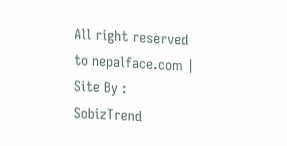All right reserved to nepalface.com | Site By : SobizTrend